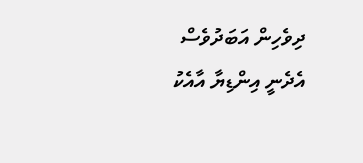ދިވެހިން އަބަދުވެސް އެދެނީ އިންޑިޔާ އާއެކު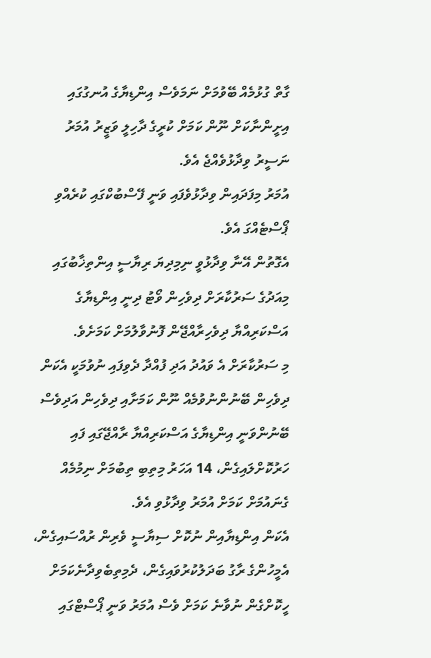ގާތް ގުޅުމެއް ބޭވުމަށް ނަމަވެސް އިންޑިޔާގެ އުނގުގައި އިށީންނާކަށް ނޫން ކަމަށް ކުރީގެ ދާހިލީ ވަޒީރު އުމަރު ނަސީރު ވިދާޅުވެއްޖެ އެވެ.
އުމަރު މިފަދައިން ވިދާޅުވެފައި ވަނީ ފޭސްބުކްގައި ކުރެއްވި ޕޯސްޓެއްގަ އެވެ.
އެގޮތުން އޭނާ ވިދާޅުވީ ނިމިދިޔަ ރިޔާސީ އިންތިޚާބުގައި މިއަދުގެ ސަރުކާރަށް ދިވެހިން ވޯޓު ދިނީ އިންޑިޔާގެ އަސްކަރިއްޔާ ދިވެހިރާއްޖޭން ފޮނުވާލުމަށް ކަމަށެވެ.
މި ސަރުކާރަށް އެ ވައުދު އަދި ފުއްދާ ދެވިފައި ނުވުމަކީ އެކަން ދިވެހިން ބޭނުންނުވުމެއް ނޫން ކަމަށާއި ދިވެހިން އަދިވެސް ބޭނުންވަނީ އިންޑިޔާގެ އަސްކަރިއްޔާ ރާއްޖޭގައި ފައި ހަރުކޮށްލައިގެން، 14 އަހަރު މިތިބި ތިބުމަށް ނިމުމެއް ގެނައުމަށް ކަމަށް އުމަރު ވިދާޅުވި އެވެ.
އެކަން އިންޑިޔާއިން ނުކޮށް ސިޔާސީ ވެރިން ރުއްސައިގެން، އެމީހުންގެ ރާގު ބަދަލުކުރުވައިގެން، ދެމިތިބެވިދާނެކަމަށް ހީކޮށްގެން ނުވާނެ ކަމަށް ވެސް އުމަރު ވަނީ ޕޯސްޓްގައި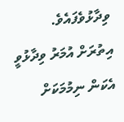ވިދާޅުވެފައެވެ.
އިތުރަށް އުމަރު ވިދާޅުވީ އެކަން ނިމުމަކަށް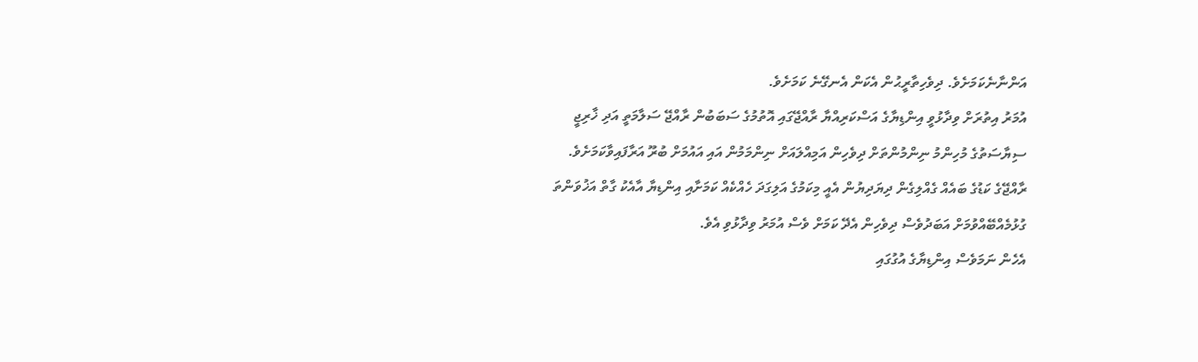އަންނާނެކަމަށެވެ. ދިވެހިތާރީޙުން އެކަން އެނގޭނެ ކަމަށެވެ.
އުމަރު އިތުރަށް ވިދާޅުވީ އިންޑިޔާގެ އަސްކަރިއްޔާ ރާއްޖޭގައި އޮތުމުގެ ސަބަބުން ރާއްޖޭ ސަލާމަތީ އަދި ޚާރިޖީ ސިޔާސަތުގެ މުހިންމު ނިންމުންތަށް ދިވެހިން އަމިއްލައަށް ނިންމަމުން އައި އައުމަށް ބުރޫ އަރާފައިވާކަމަށެވެ.
ރާއްޖޭގެ ކަޑުގެ ބައެއް ގެއްލިގެން ދިޔަދިޔުން އެއީ މިކަމުގެ އަލިގަދަ ހެއްކެއް ކަމަށާއި އިންޑިޔާ އާއެކު ގާތް އަޚުވަންތަ ގުޅުމެއްބޭއްވުމަށް އަބަދުވެސް ދިވެހިން އެދޭ ކަމަށް ވެސް އުމަރު ވިދާޅުވި އެވެ.
އެހެން ނަމަވެސް އިންޑިޔާގެ އުގުގައި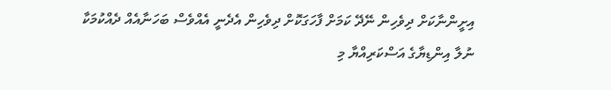އިށީންނާކަށް ދިވެހިން ނޭދޭ ކަމަށް ފާހަގަކޮށް ދިވެހިން އެދެނީ އެއްވެސް ބަހަނާއެއް ދެއްކުމަކާ ނުލާ އިންޑިޔާގެ އަސްކަރިއްޔާ މި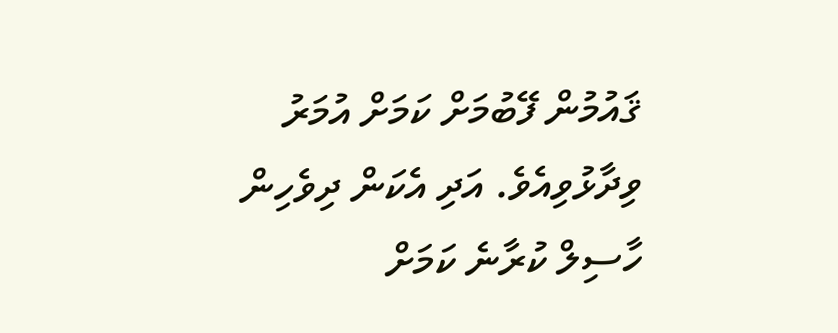ޤައުމުން ފޭބުމަށް ކަމަށް އުމަރު ވިދާޅުވިއެވެ. އަދި އެކަން ދިވެހިން ހާސިލް ކުރާނެ ކަމަށް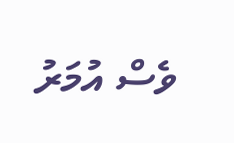ވެސް އުމަރު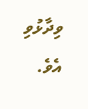ވިދާޅުވި އެވެ.